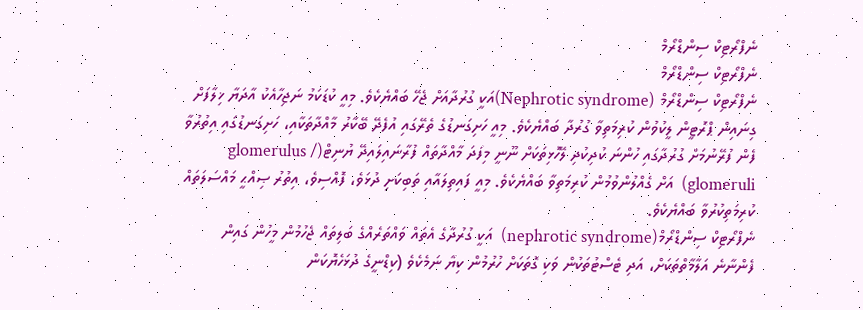ނެފްރޯޓިކް ސިންޑްރޯމް
ނެފްރޯޓިކް ސިންޑްރޯމް
ނެފްރޯޓިކް ސިންޑްރޯމް (Nephrotic syndrome)އަކީ ގުރުދާއަށް ޖެހޭ ބައްޔެކެވެ. މިއީ ކުޑަކަމު ނަޖިހާއެކު އާދަޔާ ޚިލާފަށް ގިނައިން ޕްރޮޓީން ލީކުވުން ކުރިމަތިވާ ގުރުދާ ބައްޔެކެވެ. މިއީ ހަށިގަނޑުގެ ތެރޭގައި އުފެދޭ ބޭކާރު މާއްދާތަކާއި، ހަށިގަނޑުގައި އިތުރުވާ ފެން ފުރޭނުމަށް ގުރުދާގައި ހުންނަ ކުދިކުދި ލޭހޮޅިތަކަށް ނޫނީ މިފަދަ މާއްދާތައް ފުރާނައިލައިދޭ ޔުނިޓް(glomerulus / glomeruli)  އަށް ގެއްލުންވުމުން ކުރިމަތިވާ ބައްޔެކެވެ. މިއީ ފައިތިލައާއި ތަބިކަށި ދުޅަވެ، ފޮއްސިވެ، އިތުރު ޞިއްޙީ މައްސަލަތައް ކުރިމަތިކުރުވާ ބައްޔެކެވެ.
ނެފްރޯޓިކް ސިންޑްރޯމް(nephrotic syndrome)  އަކީ ގުރުދާގެ އެތައް ވައްތަރެއްގެ ބަލިތައް ޖެހުމުން މީހުން ގައިން ފެންނާނެ އަލާމާތްތަކަށް، އަދި ޓެސްޓުތަކުން ވަކި ގޮތަކަށް ހުރުމުން ކިޔާ ނަމެކެވެ (ކިޑްނީގެ ދުޅަހެޔޮކަން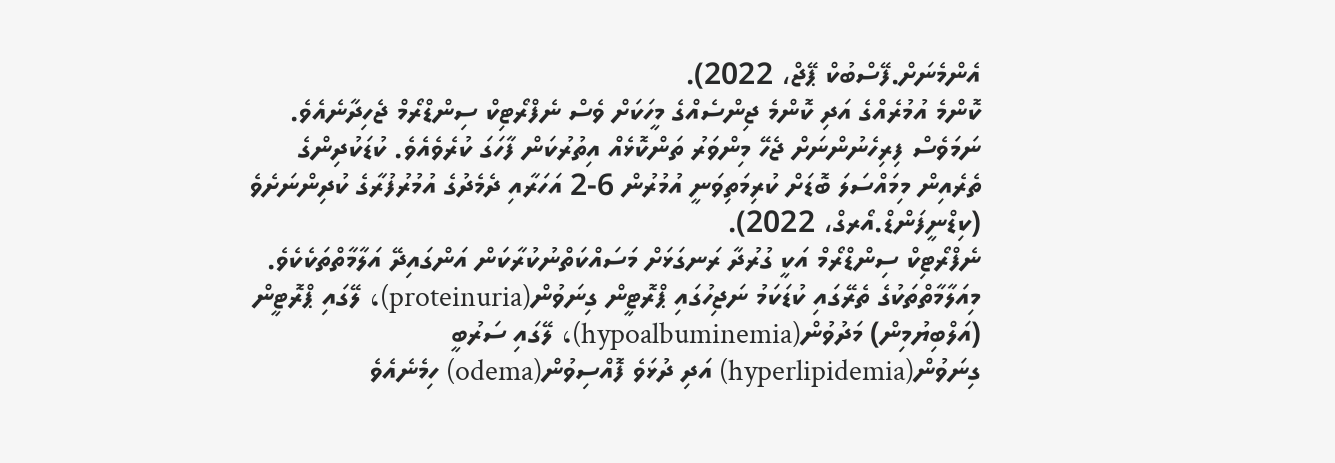އެންމެނަށް.ފޭސްބުކް ޕޭޖް، 2022).
ކޮންމެ އުމުރެއްގެ އަދި ކޮންމެ ޖިންސެއްގެ މީހަކަށް ވެސް ނެފްރޯޓިކް ސިންޑްރޯމް ޖެހިދާނެއެވެ. ނަމަވެސް ފިރިހެނުންނަށް ޖެހޭ މިންވަރު ތަންކޮޅެއް އިތުރުކަން ފާހަގަ ކުރެވެއެވެ. ކުޑަކުދިންގެ ތެރެއިން މިމައްސަލަ ބޮޑަށް ކުރިމަތިވަނީ އުމުރުން 6-2 އަހަރާއި ދެމެދުގެ އުމުރުފުރާގެ ކުދިންނަށެވެ (ކިޑްނީފަންޑް.އޯރގް، 2022).
ނެފްރޯޓިކް ސިންޑްރޯމް އަކީ ގުރުދާ ރަނގަޅަށް މަސައްކަތްނުކުރާކަން އަންގައިދޭ އަލާމާތްތަކެކެވެ. މިއަލާމާތްތަކުގެ ތެރޭގައި ކުޑަކަމު ނަޖިހުގައި ޕްރޮޓީން ގިނަވުން(proteinuria)، ލޭގައި ޕްރޮޓީން (އަލްބިޔުމިން) މަދުވުން(hypoalbuminemia)، ލޭގައި ސަރުބީ ގިނަވުން(hyperlipidemia) އަދި ދުޅަވެ ފޮއްސިވުން(odema) ހިމެނެއެވެ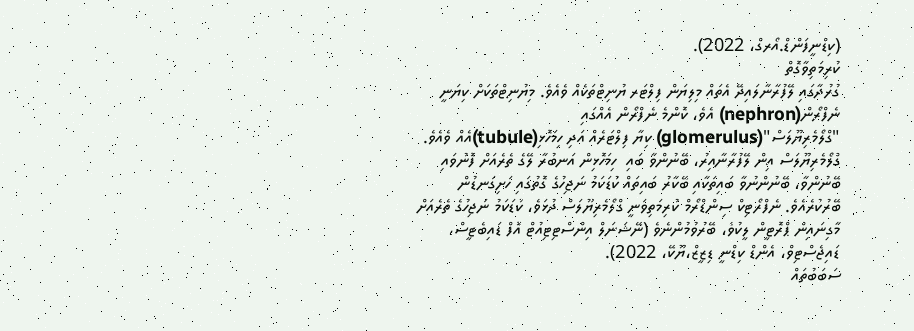(ކިޑްނީފަންޑް.އޯރގް، 2022).
ކުރިމަތިވާގޮތް
ގުރުދާގައި ލޭފުރާނާލައިދޭ އެތައް މިލިޔަން ފިލްޓަރ ޔުނިޓްތަކެއް ވެއެވެ. މިޔުނިޓްތަކަށް ކިޔަނީ ނެފްރޯން(nephron) އެވެ، ކޮންމެ ނެފްރޯން އެއްގައި "ގްލޯމެރިޔޫލަސް"(glomerulus) ކިޔާ ފިލްޓަރެއް އަދި ހިމަހޮޅި(tubule)އެއް ވެއެވެ. ގްލޯމެރިޔޫލަސް އިން ލޭފުރާނާއިރު، ބޭނުންވާ ބައި  ހިމަހޮޅިން އަނބުރާ ލޭގެ ތެރެއަށް ފޮނުވައި ބޭނުންވާ، ބޭނުންނުވާ ބައިތަކާއި ބޭކާރު ބައިތައް ކުޑަކަމު ނަޖިހުގެ ގޮތުގައި ހަށިގަނޑުން ބޭރުކުރެއެވެ. ނެފްރޯޓިކް ސިންޑްރޯމް ކުރިމަތިވަނީ ގްލޯމެރިޔޫލަސް ދުޅަވެ، ކުޑަކަމު ނަޖިހުގެ ތެރެއަށް މާގިނައިން ޕްރޮޓީން ލީކުވެ، ބޭރުވުމުންނެވެ (ނޭޝަނަލް އިންސްޓިޓިއުޓް އޮފް ޑައިބެޓީސް، ޑައިޖެސްޓިވް، އެންޑް ކިޑްނީ ޑިޒީޒް،ޔޫކޭ، 2022).
ސަބަބުތައް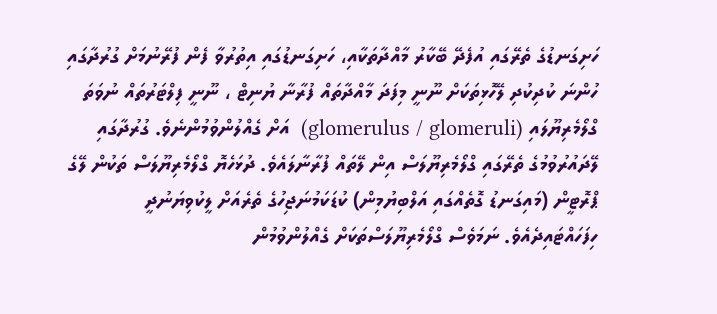ހަށިގަނޑުގެ ތެރޭގައި އުފެދޭ ބޭކާރު މާއްދާތަކާއި، ހަށިގަނޑުގައި އިތުރުވާ ފެން ފުރޭނުމަށް ގުރުދާގައި ހުންނަ ކުދިކުދި ލޭހޮޅިތަކަށް ނޫނީ މިފަދަ މާއްދާތައް ފުރާނާ ޔުނިޓް ، ނޫނީ ފިލްޓަރުތައް ނުވަތަ ގްލޯމެރިޔޫލައި (glomerulus / glomeruli)  އަށް ގެއްލުންވުމުންނެވެ. ގުރުދާގައި ލޭދައުރުވުމުގެ ތެރޭގައި ގްލޯމެރިޔޫލަސް އިން ލޭތައް ފުރާނާލައެވެ. ދުޅަހެޔޮ ގްލޯމެރިޔޫލަސް ތަކުން ލޭގެ ޕްރޮޓީން (މައިގަނޑު ގޮތެއްގައި އަލްބިޔުމިން) ކުޑަކަމުނަޖިހުގެ ތެރެއަށް ލީކުވިޔަނުދީ ހިފަހައްޓައިދެއެވެ. ނަމަވެސް ގްލޯމެރިޔޫލަސްތަކަށް ގެއްލުންވުމުން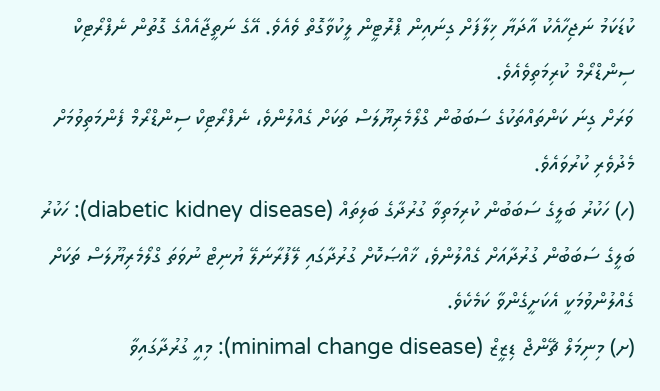ކުޑަކަމު ނަޖިހާއެކު އާދަޔާ ޚިލާފަށް ގިނައިން ޕްރޮޓީން ލީކުވާގޮތް ވެއެވެ. އޭގެ ނަތީޖާއެއްގެ ގޮތުން ނެފްރޯޓިކް ސިންޑްރޯމް ކުރިމަތިވެއެވެ.
ވަރަށް ގިނަ ކަންތައްތަކުގެ ސަބަބުން ގްލޯމެރިޔޫލަސް ތަކަށް ގެއްލުންވެ، ނެފްރޯޓިކް ސިންޑްރޯމް ފެންމަތިވުމަށް މެދުވެރި ކުރުވައެވެ.
(ހ) ހަކުރު ބަލީގެ ސަބަބުން ކުރިމަތިވާ ގުރުދާގެ ބަލިތައް (diabetic kidney disease): ހަކުރު ބަލީގެ ސަބަބުން ގުރުދާއަށް ގެއްލުންވެ، ޚާއްޞަކޮށް ގުރުދާގައި ލޭފުރާނަލޭ ޔުނިޓް ނުވަތަ ގްލޯމެރިޔޫލަސް ތަކަށް ގެއްލުންވުމަކީ އެކަށީގެންވާ ކަމެކެވެ.
(ށ) މިނިމަލް ޗޭންޖް ޑިޒީޒް (minimal change disease): މިއީ ގުރުދާގައިވާ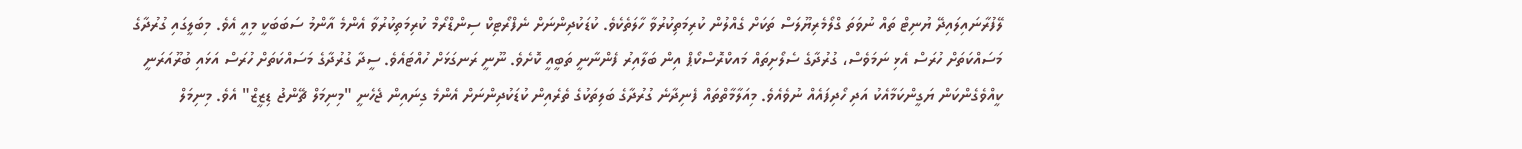ލޭފުރާނައިލައިދޭ ޔުނިޓް ތައް ނުވަތަ ގްލޯމެރިޔޫލަސް ތަކަށް ގެއްލުން ކުރިމަތިކުރުވާ ހާލަތެކެވެ. ކުޑަކުދިންނަށް ނެފްރޯޓިކް ސިންޑްރޯމް ކުރިމަތިކުރުވާ އެންމެ އާންމު ސަބަބަކީ މިއީ އެވެ. މިބަލީގައި ގުރުދާގެ މަސައްކަތަށް ހުރަސް އެޅި ނަމަވެސް، ގުރުދާގެ ސެލޯށިތައް މައކްރޮސްކޯޕް އިން ބަލާއިރު ފެންނާނީ ތަބީއީ ކޮށެވެ. ނޫނީ ރަނގަޅަށް ހުއްޓައެވެ. ސީދާ ގުރުދާގެ މަސައްކަތަށް ހުރަސް އަޅައި ބުރޫއަރަނީ ކީއްވެގެންކަން ޔަގީންކަމާއެކު އަދި ހޯދިފައެއް ނުވެއެވެ. މިއަލާމާތްތައް ފެނިދާނެ ގުރުދާގެ ބަލިތަކުގެ ތެރެއިން ކުޑަކުދިންނަށް އެންމެ ގިނައިން ޖެހެނީ "މިނިމަލް ޗޭންޖު ޑިޒީޒް" އެވެ. މިނިމަލް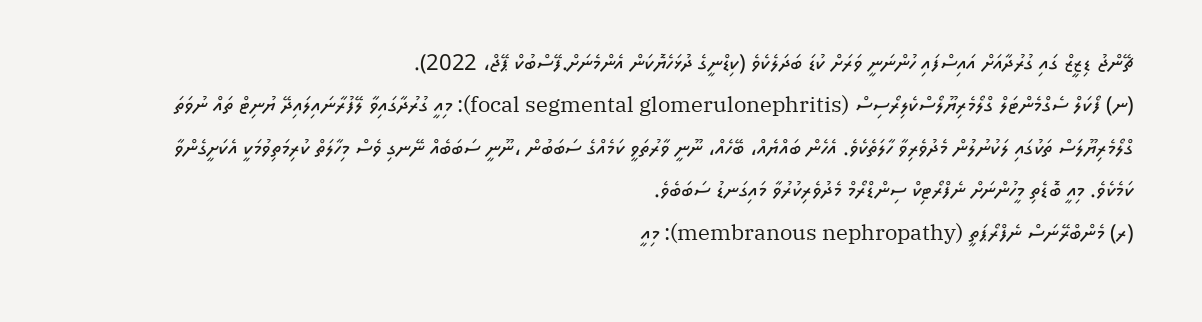ޗޭންޖު ޑިޒީޒް ގައި ގުރުދާއަށް އައިސްފައި ހުންނަނީ ވަރަށް ކުޑަ ބަދަލެކެވެ (ކިޑްނީގެ ދުޅަހެޔޮކަން އެންމެނަށް.ފޭސްބުކް ޕޭޖް، 2022).
(ނ) ފޯކަލް ސެގްމެންޓަލް ގްލޯމެރިޔޫލޯސްކެލިރޯސިސް (focal segmental glomerulonephritis): މިއީ ގުރުދާގައިވާ ލޭފުރާނައިލައިދޭ ޔުނިޓް ތައް ނުވަތަ ގްލޯމެރިޔޫލަސް ތަކުގައި ލަކުނުލުން މެދުވެރިވާ ހާލަތެކެވެ. އެހެން ބައްޔެއް، ބޭހެއް، ނޫނީ ވާރުތަވީ ކަމެއްގެ ސަބަބުން ،ނޫނީ ސަބަބެއް ނޭނގި ވެސް މިހާލަތް ކުރިމަތިވުމަކީ އެކަށީގެންވާ ކަމެކެވެ. މިއީ ބޮޑެތި މީހުންނަށް ނެފްރޯޓިކް ސިންޑްރޯމް މެދުވެރިކުރުވާ މައިގަނޑު ސަބަބެވެ.
(ރ) މެންބްރޭނަސް ނެފްރޯޕަތީ (membranous nephropathy): މިއީ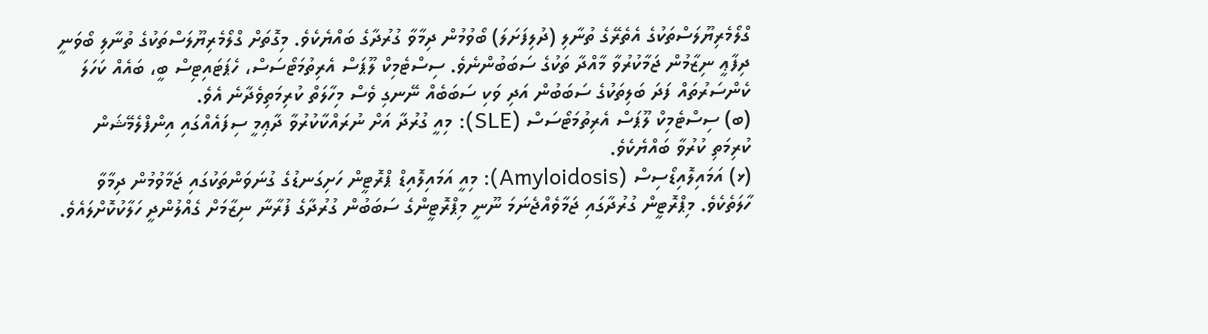ގްލޯމެރިޔޫލަސްތަކުގެ އެތެރޭގެ ތުނާލި (ދުލިފަށަލަ) ބޯވުމުން ދިމާވާ ގުރުދާގެ ބައްޔެކެވެ. މިގޮތަށް ގްލޯމެރިޔޫލަސްތަކުގެ ތުނާލި ބޯވަނީ ދިފާޢީ ނިޒާމުން ޖަމާކުރުވާ މާއްދާ ތަކުގެ ސަބަބުންނެވެ. ސިސްޓެމިކް ލޫޕަސް އެރިތުމަޓޯސަސް، ހެޕަޓައިޓިސް ބީ، ބައެއް ކަހަލަ ކެންސަރުތައް ފަދަ ބަލިތަކުގެ ސަބަބުން އަދި ވަކި ސަބަބެއް ނޭނގި ވެސް މިހާލަތް ކުރިމަތިވެދާނެ އެވެ.
(ބ) ސިސްޓެމިކް ލޫޕަސް އެރިތުމަޓޯސަސް (SLE): މިއީ ގުރުދާ އަށް ނުރައްކާކުރުވާ ދާޢިމީ ސިފައެއްގައި އިންފްލެމޭޝަން ކުރިމަތި ކުރުވާ ބައްޔެކެވެ.
(ޅ) އަމައިލޮއިޑޯސިސް (Amyloidosis): މިއީ އަމައިލޮއިޑް ޕްރޮޓީން ހަށިގަނޑުގެ ގުނަވަންތަކުގައި ޖަމާވުމުން ދިމާވާ ހާލަތެކެވެ. މިޕްރޮޓީން ގުރުދާގައި ޖަމާވެއްޖެނަމަ ނޫނީ މިޕްރޮޓީންގެ ސަބަބުން ގުރުދާގެ ފުރާނާ ނިޒާމަށް ގެއްލުންދީ ހަލާކުކޮށްލައެވެ.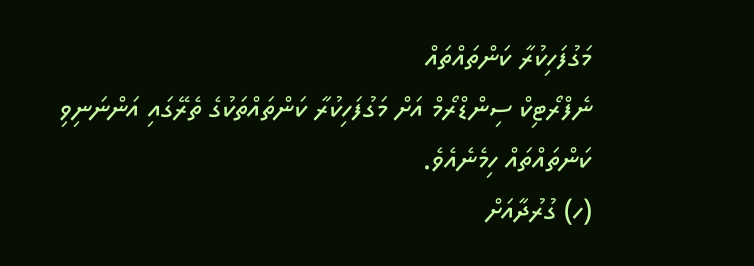މަގުފަހިކުރާ ކަންތައްތައް
ނެފްރޯޓިކް ސިންޑްރޯމް އަށް މަގުފަހިކުރާ ކަންތައްތަކުގެ ތެރޭގައި އަންނަނިވި ކަންތައްތައް ހިމެނެއެވެ.
(ހ) ގުރުދާއަށް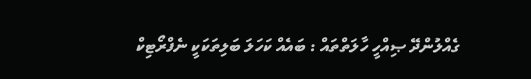ގެއްލުންދޭ ޞިއްހީ ހާލަތްތައް : ބައެއް ކަހަލަ ބަލިތަކަކީ ނެފްރޯޓިކް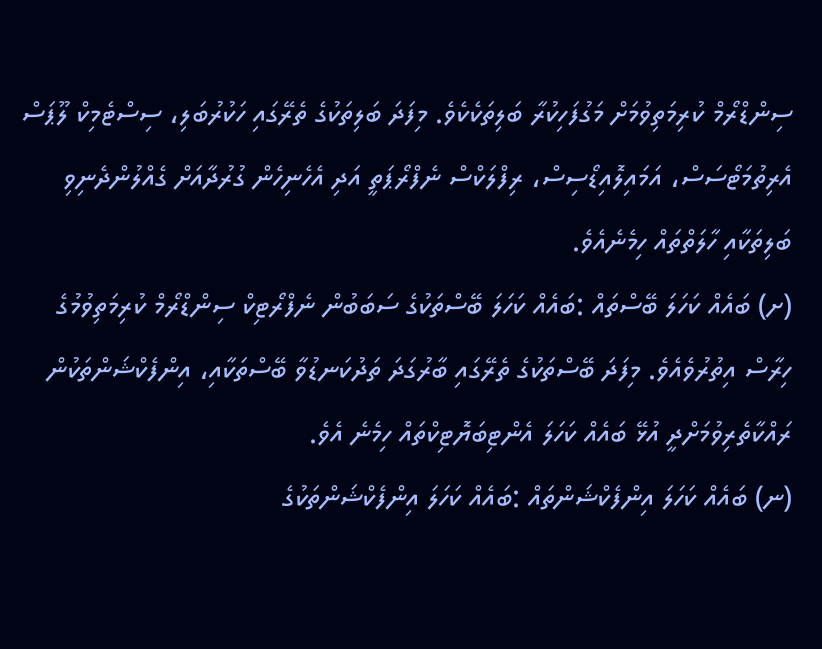ސިންޑްރޯމް ކުރިމަތިވުމަށް މަގުފަހިކުރާ ބަލިތަކެކެވެ. މިފަދަ ބަލިތަކުގެ ތެރޭގައި ހަކުރުބަލި، ސިސްޓެމިކް ލޫޕަސް އެރިތުމަޓޯސަސް، އަމައިލޮއިޑޯސިސް، ރިފްލަކްސް ނެފްރޯޕަތީ އަދި އެހެނިހެން ގުރުދާއަށް ގެއްލުންދެނިވި ބަލިތަކާއި ހާލަތްތައް ހިމެނެއެވެ.
(ށ) ބައެއް ކަހަލަ ބޭސްތައް :ބައެއް ކަހަލަ ބޭސްތަކުގެ ސަބަބުން ނެފްރޯޓިކް ސިންޑްރޯމް ކުރިމަތިވުމުގެ ހިރާސް އިތުރުވެއެވެ. މިފަދަ ބޭސްތަކުގެ ތެރޭގައި ބާރުގަދަ ތަދުކަނޑުވާ ބޭސްތަކާއި، އިންފެކްޝަންތަކުން ރައްކާތެރިވުމަށްދީ އުޅޭ ބައެއް ކަހަލަ އެންޓިބަޔޮޓިކްތައް ހިމެނެ އެވެ.
(ނ) ބައެއް ކަހަލަ އިންފެކްޝަންތައް :ބައެއް ކަހަލަ އިންފެކްޝަންތަކުގެ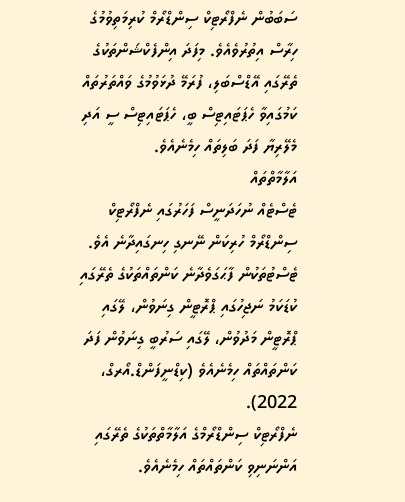ސަބަބުން ނެފްރޯޓިކް ސިންޑްރޯމް ކުރިމަތިވުމުގެ ހިރާސް އިތުރުވެއެވެ. މިފަދަ އިންފެކްޝަންތަކުގެ ތެރޭގައި އޭޑްސްބަލި، ފުރަމޭ ދުޅަވުމުގެ ވައްތަރުތައް ކަމުގައިވާ ހެޕަޓައިޓިސް ބީ، ހެޕަޓައިޓިސް ސީ އަދި މެލޭރިޔާ ފަދަ ބަލިތައް ހިމެނެއެވެ.
އަލާމާތްތައް
ޓެސްޓެއް ނުހަދަނީސް ފަހަރުގައި ނެފްރޯޓިކް ސިންޑްރޯމް ހުރިކަން ނޭނގި ހިނގައިދާނެ އެވެ. ޓެސްޓުތަކުން ފާޙަގަވެދާނެ ކަންތައްތަކުގެ ތެރޭގައި ކުޑަކަމު ނަޖިހުގައި ޕްރޮޓީން ގިނަވުން، ލޭގައި ޕްރޮޓީން މަދުވުން، ލޭގައި ސަރުބީ ގިނަވުން ފަދަ ކަންތައްތައް ހިމެނެއެވެ (ކިޑްނީފަންޑް.އޯރގް، 2022).
ނެފްރޯޓިކް ސިންޑްރޯމްގެ އަލާމާތްތަކުގެ ތެރޭގައި އަންނަނިވި ކަންތައްތައް ހިމެނެއެވެ.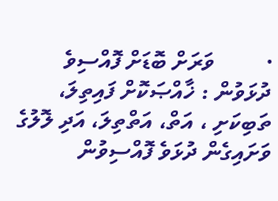·         ވަރަށް ބޮޑަށް ފޮއްސިވެ ދުޅަވުން : ޚާއްޞަކޮށް ފައިތިލަ، ތަބިކަށި ، އަތް، އަތްތިލަ، އަދި ލޮލުގެ ވަށައިގެން ދުޅަވެ ފޮއްސިވުން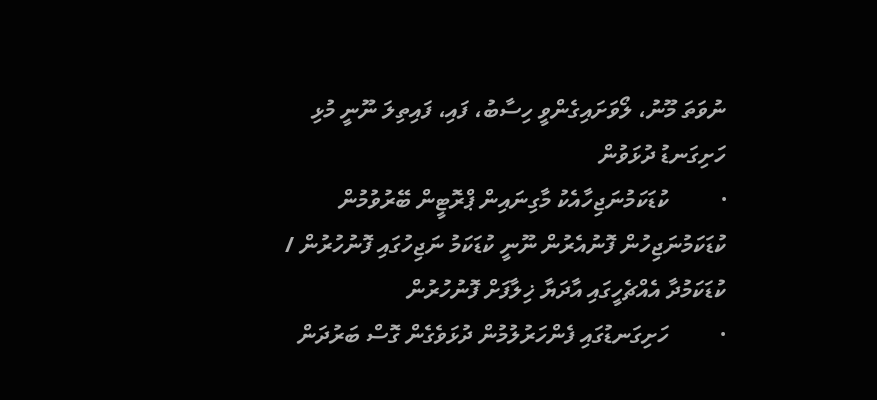ނުވަތަ މޫނު، ލޯވަށައިގެންވީ ހިސާބު، ފައި، ފައިތިލަ ނޫނީ މުޅި ހަށިގަނޑު ދުޅަވުން
·         ކުޑަކަމުނަޖިހާއެކު މާގިނައިން ޕްރޮޓީން ބޭރުވުމުން ކުޑަކަމުނަޖިހުން ފޮނުއެރުން ނޫނީ ކުޑަކަމު ނަޖިހުގައި ފޮނުހުރުން / ކުޑަކަމުދާ އެއްޗެހީގައި އާދަޔާ ޚިލާފަށް ފޮނުހުރުން
·         ހަށިގަނޑުގައި ފެންހަރުލުމުން ދުޅަވެގެން ގޮސް ބަރުދަން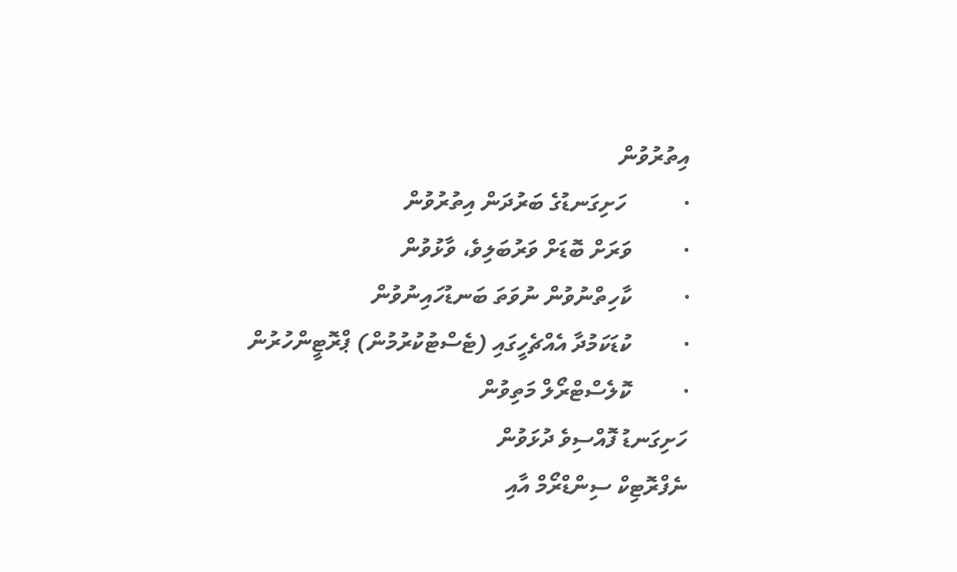އިތުރުވުން
·          ހަށިގަނޑުގެ ބަރުދަން އިތުރުވުން
·         ވަރަށް ބޮޑަށް ވަރުބަލިވެ، ވާޅުވުން
·         ކާހިތްނުވުން ނުވަތަ ބަނޑުހައިނުވުން
·         ކުޑަކަމުދާ އެއްޗެހީގައި (ޓެސްޓުކުރުމުން) ޕްރޮޓީންހުރުން
·         ކޮލެސްޓްރޯލް މަތިވުން
ހަށިގަނޑު ފޮއްސިވެ ދުޅަވުން
ނެފްރޮޓިކް ސިންޑްރޯމް އާއި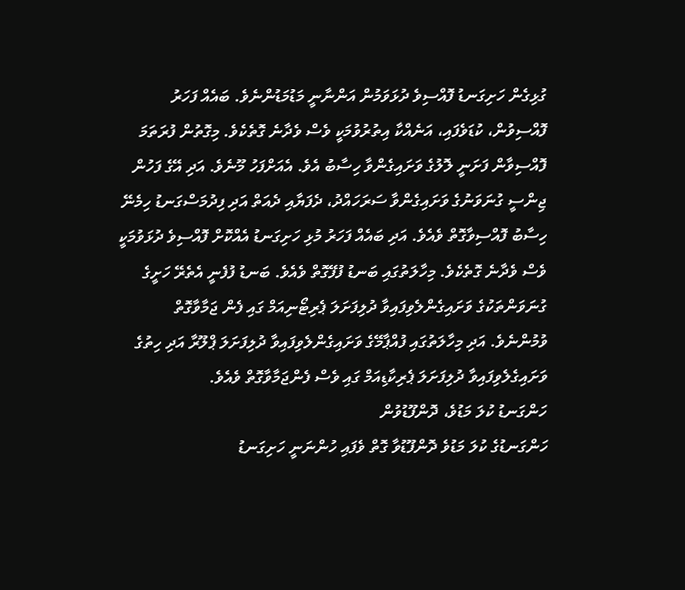ގުޅިގެން ހަށިގަނޑު ފޮއްސިވެ ދުޅަވަމުން އަންނާނީ މަޑުމަޑުންނެވެ. ބައެއް ފަހަރު ފޮއްސިވުން، ކުޑަވެފައި، އަނެއްކާ އިތުރުވުމަކީ ވެސް ވެދާނެ ގޮތެކެވެ. މިގޮތުން ފުރަތަމަ ފޮއްސިވާން ފަށަނީ ލޮލުގެ ވަށައިގެންވާ ހިސާބު އެވެ. އެއަށްފަހު މޫނެވެ. އަދި އޭގެ ފަހުން ޖިންސީ ގުނަވަނުގެ ވަށައިގެންވާ ސަރަހައްދު، ދެފަޔާއި ދެއަތް އަދި ފިދުމަސްގަނޑު ހިމެނޭ ހިސާބު ފޮއްސިވާގޮތް ވެއެވެ. އަދި ބައެއް ފަހަރު މުޅި ހަށިގަނޑު އެއްކޮށް ފޮއްސިވެ ދުޅަވުމަކީ ވެސް ވެދާނެ ގޮތެކެވެ. މިހާލަތުގައި ބަނޑު ފުފޭގޮތް ވެއެވެ. ބަނޑު ފުފެނީ އެތެރޭ ހަށީގެ ގުނަވަންތަކުގެ ވަށައިގެންލެވިފައިވާ ދުލިފަށަލަ ޕެރިޓޯނިއަމް ގައި ފެން ޖަމާވާގޮތް ވުމުންނެވެ. އަދި މިހާލަތުގައި ފުއްޕާމޭގެ ވަށައިގެންލެވިފައިވާ ދުލިފަށަލަ ޕްލޫރާ އަދި ހިތުގެ ވަށައިގެލެވިފައިވާ ދުލިފަށަލަ ޕެރިކާޑިއަމް ގައި ވެސް ފެންޖަމާވާގޮތް ވެއެވެ.
ހަންގަނޑު ކުލަ މަޑުވެ، ދޮންފޫޑުވުން
ހަންގަނޑުގެ ކުލަ މަޑުވެ ދޮންފޫޑުވާ ގޮތް ވެފައި ހުންނަނީ ހަށިގަނޑު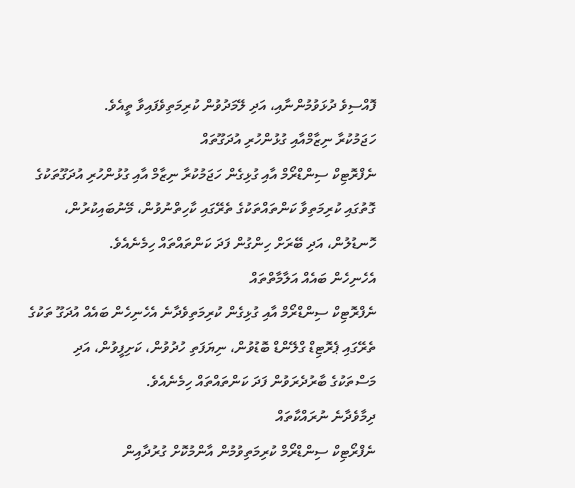ފޮއްސިވެ ދުޅަވުމުންނާއި، އަދި ލޭމަދުވުން ކުރިމަތިވެފައިވާ ތީއެވެ.
ހަޖަމުކުރާ ނިޒާމްއާއި ގުޅުންހުރި އުދަގޫތައް
ނެފްރޮޓިކް ސިންޑްރޯމް އާއި ގުޅިގެން ހަޖަމުކުރާ ނިޒާމް އާއި ގުޅުންހުރި އުދަގޫތަކުގެ ގޮތުގައި ކުރިމަތިވާ ކަންތައްތަކުގެ ތެރޭގައި ކާހިތްނުވުން، މޭނުބައިކުރުން، ހޮނޑުލުން، އަދި ބޭރަށް ހިންގުން ފަދަ ކަންތައްތައް ހިމެނެއެވެ.
އެހެނިހެން ބައެއް އަލާމާތްތައް
ނެފްރޮޓިކް ސިންޑްރޯމް އާއި ގުޅިގެން ކުރިމަތިވެދާނެ އެހެނިހެން ބައެއް އުދަގޫ ތަކުގެ ތެރޭގައި ޕެރޮޓިޑް ގްލޭންޑް ބޮޑުވުން، ނިޔަފަތި ހުދުވުން، ކަށިފީވުން، އަދި މަސްތަކުގެ ބާރުދެރަވުން ފަދަ ކަންތައްތައް ހިމެނެއެވެ.
ދިމާވެދާނެ ނުރައްކާތައް
ނެފްރޯޓިކް ސިންޑްރޯމް ކުރިމަތިވުމުން އާންމުކޮށް ގުރުދާއިން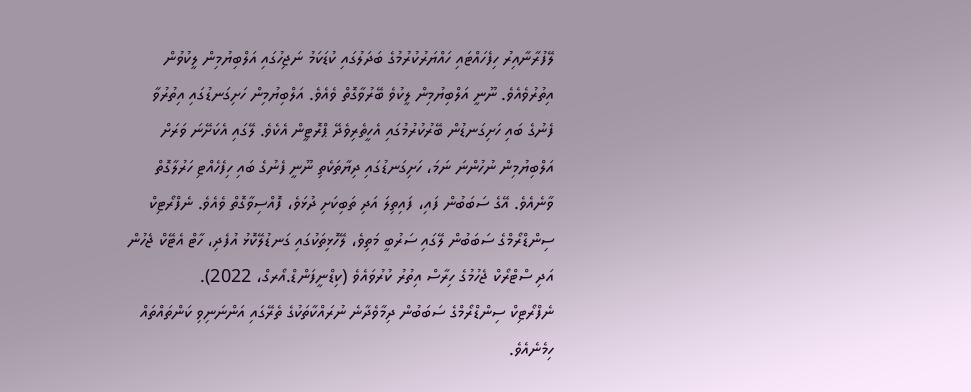ލޭފުރާނާއިރު ހިފެހައްޓައި ހައްޔަރުކުރުމުގެ ބަދަލުގައި ކުޑަކަމު ނަޖިހުގައި އަލްބިޔުމިން ލީކުވުން އިތުރުވެއެވެ. ނޫނީ އަލްބިޔުމިން ލީކުވެ ބޭރުވާގޮތް ވެއެވެ. އަލްބިޔުމިން ހަށިގަނޑުގައި އިތުރުވާ ފެނުގެ ބައި ހަށިގަނޑުން ބޭރުކުރުމުގައި އެހީތެރިވެދޭ ޕްރޮޓީން އެކެވެ. ލޭގައި އެކަށޭނަ ވަރަށް އަލްބިޔުމިން ނުހުންނަ ނަމަ، ހަށިގަނޑުގައި ދިޔާތަކެތި ނޫނީ ފެނުގެ ބައި ހިފެހެއްޓި ހަރުލާގޮތް ވާނެއެވެ. އޭގެ ސަބަބުން ފައި، ފައިތިލަ އަދި ތަބިކަށި ދުޅަވެ، ފޮއްސިވާގޮތް ވެއެވެ. ނެފްރޯޓިކް ސިންޑްރޯމްގެ ސަބަބުން ލޭގައި ސަރުބީ މަތިވެ، ލޭހޮޅިތަކުގައި ގަނޑުލޭކޮޅު އުފެދި، ހާޓް އެޓޭކް ޖެހުން އަދި ސްޓްރޯކް ޖެހުމުގެ ހިރާސް އިތުރު ކުރުވައެވެ (ކިޑްނީފަންޑް.އޯރގް، 2022).
ނެފްރޯޓިކް ސިންޑްރޯމްގެ ސަބަބުން ދިމާވެދާނެ ނުރައްކާތަކުގެ ތެރޭގައި އަންނަނިވި ކަންތައްތައް ހިމެނެއެވެ.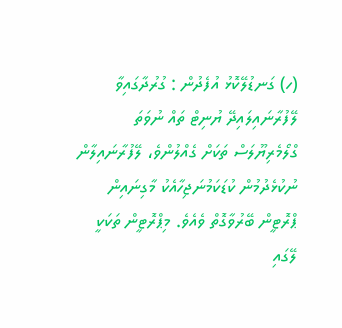(ހ) ގަނޑުލޭކޮޅު އުފެދުން : ގުރުދާގައިވާ ލޭފުރާނައިލައިދޭ ޔުނިޓް ތައް ނުވަތަ ގްލޯމެރިޔޫލަސް ތަކަށް ގެއްލުންވެ، ލޭފުރާނައިލާން ނުކުޅެދުމުން ކުޑަކަމުނަޖިހާއެކު މާގިނައިން ޕްރޮޓީން ބޭރުވާގޮތް ވެއެވެ. މިޕްރޮޓީން ތަކަކީ ލޭގައި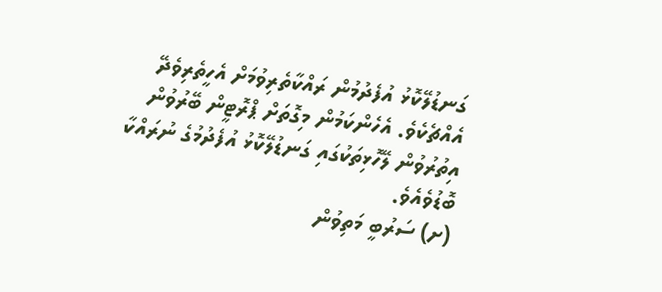ގަނޑުލޭކޮޅު އުފެދުމުން ރައްކާތެރިވުމަށް އެހީތެރިވެދޭ އެއްޗެކެވެ. އެހެންކަމުން މިގޮތަށް ޕްރޮޓީން ބޭރުވުން އިތުރުވުން ލޭހޮޅިތަކުގައި ގަނޑުލޭކޮޅު އުފެދުމުގެ ނުރައްކާ ބޮޑުވެއެވެ.
(ށ) ސަރުބީ މަތިވުން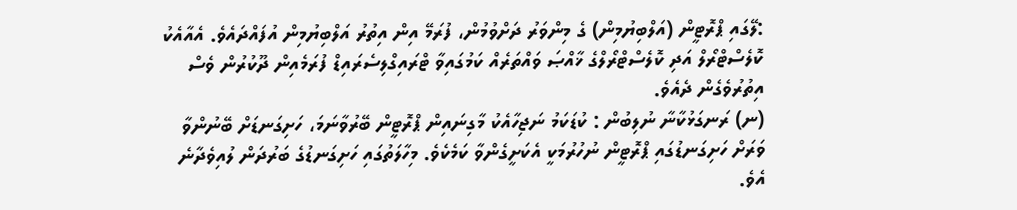:ލޭގައި ޕްރޮޓީން (އަލްބިޔުމިން) ގެ މިންވަރު ދަށްވުމުން، ފުރަމޭ އިން އިތުރު އަލްބިޔުމިން އުފައްދައެވެ. އެއާއެކު ކޮލެސްޓްރޯލް އަދި ކޮލެސްޓްރޯލްގެ ޚާއްޞަ ވައްތަރެއް ކަމުގައިވާ ޓްރައިގްލިސެރައިޑް ފުރަމެއިން ދޫކުރުން ވެސް އިތުރުވެގެން ދެއެވެ.
(ނ) ރަނގަޅުކާނާ ނުލިބުން : ކުޑަކަމު ނަޖިހާއެކު މާގިނައިން ޕްރޮޓީން ބޭރުވާނަމަ، ހަށިގަނޑަށް ބޭނުންވާ ވަރަށް ހަށިގަނޑުގައި ޕްރޮޓީން ނުހުރުމަކީ އެކަށީގެންވާ ކަމެކެވެ. މިހާލަތުގައި ހަށިގަނޑުގެ ބަރުދަން ލުއިވެދާނެ އެވެ.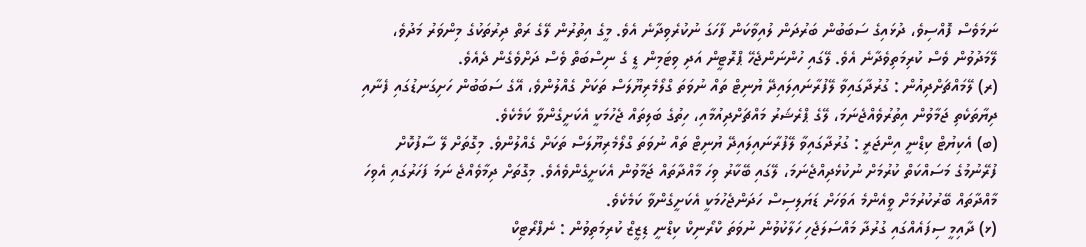ނަމަވެސް ފޮއްސިވެ، ދުޅައިގެ ސަބަބުން ބަރުދަން ލުއިވާކަން ފާހަގަ ނުކުރެވިދާނެ އެވެ. މީގެ އިތުރުން ލޭގެ ރަތް ދިރުތަކުގެ މިންވަރު މަދުވެ، ލޭމަދުވުން ވެސް ކުރިމަތިވެދާނެ އެވެ. ލޭގައި ހުންނަންޖެހޭ ޕްރޮޓީން އަދި ވިޓަމިން ޑީ ގެ ނިސްބަތް ވެސް ދަށްވެގެން ދެއެވެ.
(ރ) ލޭމައްޗަށްދިއުން : ގުރުދާގައިވާ ލޭފުރާނައިލައިދޭ ޔުނިޓް ތައް ނުވަތަ ގްލޯމެރިޔޫލަސް ތަކަށް ގެއްލުންވެ، އޭގެ ސަބަބުން ހަށިގަނޑުގައި ފެނާއި ދިޔާތަކެތި ޖަމާވުން އިތުރުވެއްޖެނަމަ، ލޭގެ ޕްރެޝަރު މައްޗަށްދިއުމާއި، ހިތުގެ ބަލިތައް ޖެހުމަކީ އެކަށީގެންވާ ކަމެކެވެ.
(ބ) އެކިޔުޓް ކިޑްނީ އިންޖަރީ : ގުރުދާގައިވާ ލޭފުރާނައިލައިދޭ ޔުނިޓް ތައް ނުވަތަ ގްލޯމެރިޔޫލަސް ތަކަށް ގެއްލުންވެ. މިގޮތަށް ލޭ ސާފުކޮށް ފުރޭނުމުގެ މަސައްކަތް ކުރުމަށް ނުކުޅެދިއްޖެނަމަ، ލޭގައި ބޭކާރު ވިހަ މާއްދާތައް ޖަމާވުން އެކަށީގެންވެއެވެ. މިގޮތަށް ދިމާވެއްޖެ ނަމަ ފަހަރުގައި އެވިހަ މާއްދާތައް ބޭރުކުރުމަށް ވީއެންމެ އަވަހަށް ޑަޔަލިސިސް ހަދަންޖެހުމަކީ އެކަށީގެންވާ ކަމެކެވެ.
(ޅ) ދާއިމީ ސިފައެއްގައި ގުރުދާ މައްސަލަޖެހި ހަލާކުވުން ނުވަތަ ކްރޯނިކް ކިޑްނީ ޑިޒީޒް ކުރިމަތިވުން : ނެފްރޯޓިކް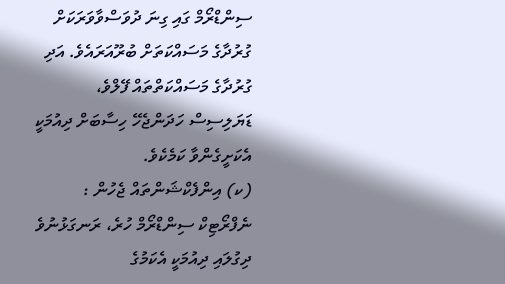ސިންޑްރޯމް ގައި ގިނަ ދުވަސްވާވަރަކަށް ގުރުދާގެ މަސައްކަތަށް ބުރޫއަރައެވެ. އަދި ގުރުދާގެ މަސައްކަތްތައް ފޭލްވެ، ޑަޔަލިސިސް ހަދަންޖެހޭ ހިސާބަށް ދިއުމަކީ އެކަށީގެންވާ ކަމެކެވެ.
(ކ) އިންފެކްޝަންތައް ޖެހުން : ނެފްރޯޓިކް ސިންޑްރޯމް ހުރެ، ރަނގަޅުނުވެ ދިގުލައި ދިއުމަކީ އެކަމުގެ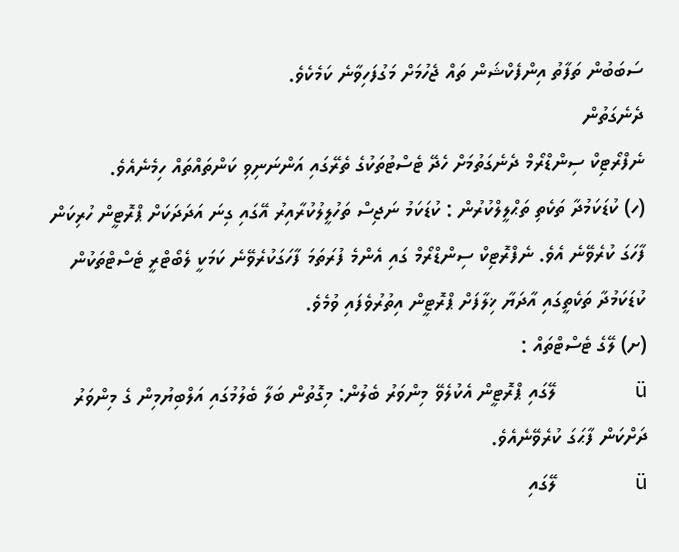ސަބަބުން ތަފާތު އިންފެކްޝަން ތައް ޖެހުމަށް މަގުފަހިވާނެ ކަމެކެވެ.
ދެނެގަތުން
ނެފްރޯޓިކް ސިންޑްރޯމް ދެނެގަތުމަށް ހެދޭ ޓެސްޓުތަކުގެ ތެރޭގައި އަންނަނިވި ކަންތައްތައް ހިމެނެއެވެ.
(ހ) ކުޑަކަމުދާ ތަކެތި ތަޙްލީލްކުރުން : ކުޑަކަމު ނަޖިސް ތަހުލީލުކުރާއިރު އޭގައި ގިނަ އަދަދަކަށް ޕްރޮޓީން ހުރިކަން ފާހަގަ ކުރެވޭނެ އެވެ. ނެފްރޮޓިކް ސިންޑްރޯމް ގައި އެންމެ ފުރަތަމަ ފާހަގަކުރެވޭނެ ކަމަކީ ލެބޯޓްރީ ޓެސްޓްތަކުން ކުޑަކަމުދާ ތަކެތީގައި އާދަޔާ ޚިލާފަށް ޕްރޮޓީން އިތުރުވެފައި ވުމެވެ.
(ށ) ލޭގެ ޓެސްޓްތައް :
ü      ލޭގައި ޕްރޮޓީން އެކުލެވޭ މިންވަރު ބެލުން: މިގޮތުން ބަލާ ބެލުމުގައި އަލްބިޔުމިން ގެ މިންވަރު ދަށްކަން ފާޙަގަ ކުރެވޭނެއެވެ.
ü      ލޭގައި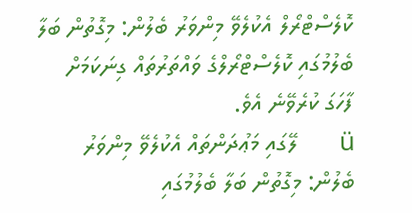ކޮލެސްޓްރޯލް އެކުލެވޭ މިންވަރު ބެލުން: މިގޮތުން ބަލާ ބެލުމުގައި ކޮލެސްޓްރޯލްގެ ވައްތަރުތައް ގިނަކަމަށް ފާހަގަ ކުރެވޭނެ އެވެ.
ü      ލޭގައި މަޢުދަންތައް އެކުލެވޭ މިންވަރު ބެލުން: މިގޮތުން ބަލާ ބެލުމުގައި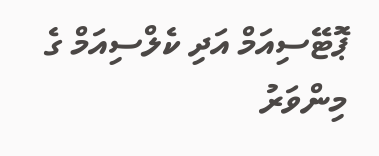ޕޮޓޭސިއަމް އަދި ކެލްސިއަމް ގެ މިންވަރު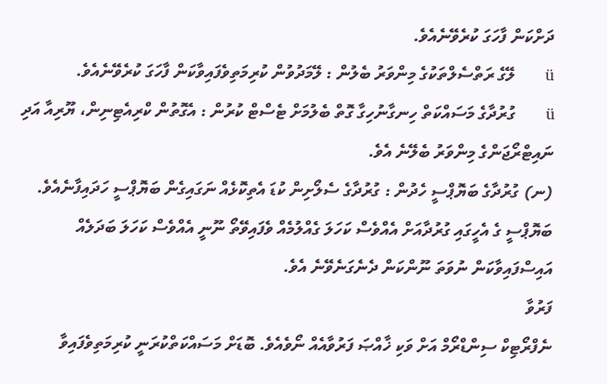ދަށްކަން ފާހަގަ ކުރެވޭނެއެވެ.
ü      ލޭގެ ރަތްސެލްތަކުގެ މިންވަރު ބެލުން : ލޭމަދުވުން ކުރިމަތިވެފައިވާކަން ފާހަގަ ކުރެވޭނެއެވެ.
ü      ގުރުދާގެ މަސައްކަތް ހިނގާނުހިގާ ގޮތް ބެލުމަށް ޓެސްޓް ކުރުން : އެގޮތުން ކްރިއެޓިނިން، ޔޫރިއާ އަދި ނައިޓްރޯޖަންގެ މިންވަރު ބެލޭނެ އެވެ.
(ނ) ގުރުދާގެ ބަޔޮޕްސީ ހެދުން : ގުރުދާގެ ސެލޯށިން ކުޑަ އެތިކޮޅެއް ނަގައިގެން ބަޔޮޕްސީ ހަދައިފާނެއެވެ. ބަޔޮޕްސީ ގެ އެހީގައި ގުރުދާއަށް އެއްވެސް ކަހަލަ ގެއްލުމެއް ވެފައިވޭތޯ ނޫނީ އެއްވެސް ކަހަލަ ބަދަލެއް އައިސްފައިވާކަން ނުވަތަ ނޫންކަން ދެނެގަނެވޭނެ އެވެ.
ފަރުވާ
ނެފްރޯޓިކް ސިންޑްރޯމް އަށް ވަކި ޚާއްޞަ ފަރުވާއެއް ނޯވެއެވެ. ބޮޑަށް މަސައްކަތްކުރަނީ ކުރިމަތިވެފައިވާ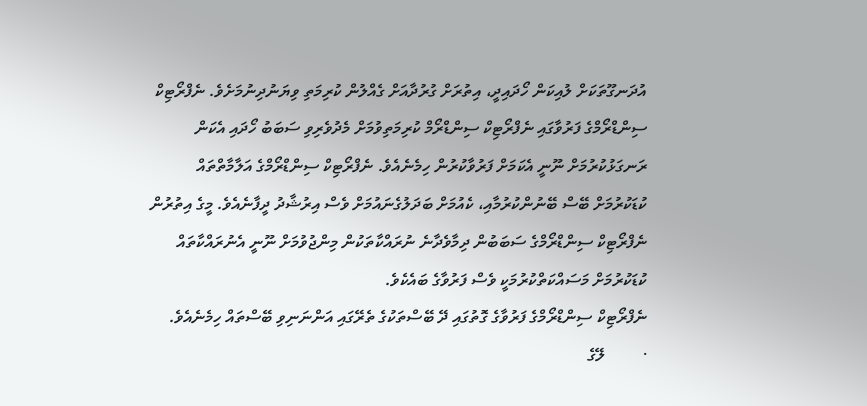އުދަނގޫތަކަށް ލުއިކަން ހޯދައިދީ، އިތުރަށް ގުރުދާއަށް ގެއްލުން ކުރިމަތި ވިޔަނުދިނުމަށެވެ. ނެފްރޯޓިކް ސިންޑްރޯމްގެ ފަރުވާގައި ނެފްރޯޓިކް ސިންޑްރޯމް ކުރިމަތިވުމަށް މެދުވެރިވި ސަބަބު ހޯދައި އެކަން ރަނގަޅުކުރުމަށް ނޫނީ އެކަމަށް ފަރުވާކުރުން ހިމެނެއެވެ. ނެފްރޯޓިކް ސިންޑްރޯމްގެ އަލާމާތްތައް ކުޑަކުރުމަށް ބޭސް ބޭނުންކުރުމާއި، ކެއުމަށް ބަދަލުގެނައުމަށް ވެސް އިރުޝާދު ދީފާނެއެވެ. މީގެ އިތުރުން ނެފްރޯޓިކް ސިންޑްރޯމްގެ ސަބަބުން ދިމާވެދާނެ ނުރައްކާތަކުން މިންޖުވުމަށް ނޫނީ އެނުރައްކާތައް ކުޑަކުރުމަށް މަސައްކަތްކުރުމަކީ ވެސް ފަރުވާގެ ބައެކެވެ.
ނެފްރޯޓިކް ސިންޑްރޯމްގެ ފަރުވާގެ ގޮތުގައި ދޭ ބޭސްތަކުގެ ތެރޭގައި އަންނަނިވި ބޭސްތައް ހިމެނެއެވެ.
·         ލޭގެ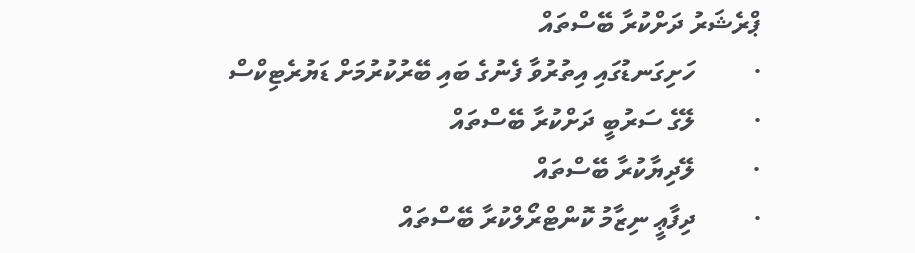ޕްރެޝަރު ދަށްކުރާ ބޭސްތައް
·         ހަށިގަނޑުގައި އިތުރުވާ ފެނުގެ ބައި ބޭރުކުރުމަށް ޑަޔުރެޓިކްސް
·         ލޭގެ ސަރުބީ ދަށްކުރާ ބޭސްތައް
·         ލޭދިޔާކުރާ ބޭސްތައް
·         ދިފާޢީ ނިޒާމު ކޮންޓްރޯލްކުރާ ބޭސްތައް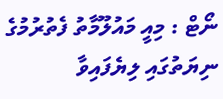ނޯޓް : މިއީ މައުލޫމާތު ފެތުރުމުގެ ނިޔަތުގައި ލިޔެފައިވާ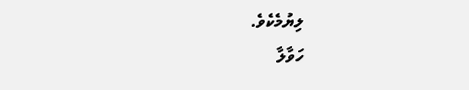ލިޔުމެކެވެ.
ހަވާލާ